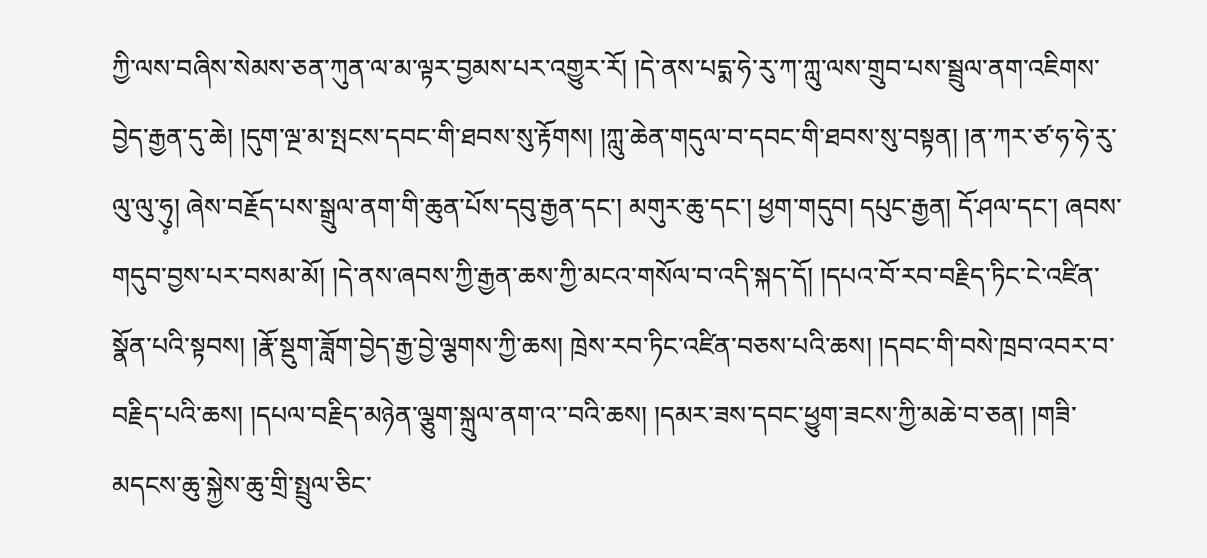ཀྱི་ལས་བཞིས་སེམས་ཅན་ཀུན་ལ་མ་ལྟར་བྱམས་པར་འགྱུར་རོ། །དེ་ནས་པདྨ་ཧེ་རུ་ཀ་ཀླུ་ལས་གྲུབ་པས་སྦྲུལ་ནག་འཇིགས་བྱེད་རྒྱན་དུ་ཆེ། །དུག་ལྔ་མ་སྤངས་དབང་གི་ཐབས་སུ་རྟོགས། །ཀླུ་ཆེན་གདུལ་བ་དབང་གི་ཐབས་སུ་བསྟན། །ན་ཀར་ཙ་ཧ་ཧེ་རུ་ལུ་ལུ་ཧུ༷། ཞེས་བརྗོད་པས་སྒྲུལ་ནག་གི་ཆུན་པོས་དབུ་རྒྱན་དང་། མགུར་ཆུ་དང་། ཕྱག་གདུབ། དཔུང་རྒྱན། དོ་ཤལ་དང་། ཞབས་གདུབ་བྱས་པར་བསམ་མོ། །དེ་ནས་ཞབས་ཀྱི་རྒྱན་ཆས་ཀྱི་མངའ་གསོལ་བ་འདི་སྐད་དོ། །དཔའ་བོ་རབ་བརྗིད་ཏིང་ངེ་འཛིན་སྣོན་པའི་སྟབས། །རྣོ་སྡུག་ཟློག་བྱེད་རྒྱ་བྱེ་ལྕགས་ཀྱི་ཆས། ཁྲེས་རབ་ཏིང་འཛིན་བཅས་པའི་ཆས། །དབང་གི་བསེ་ཁྲབ་འབར་བ་བརྗིད་པའི་ཆས། །དཔལ་བརྗིད་མཉེན་ལྕུག་སྐྲུལ་ནག་འ་་བའི་ཆས། །དམར་ཟས་དབང་ཕྱུག་ཟངས་ཀྱི་མཆེ་བ་ཅན། །གཟི་མདངས་ཆུ་སྐྱེས་ཆུ་གྲི་སྤྲུལ་ཅིང་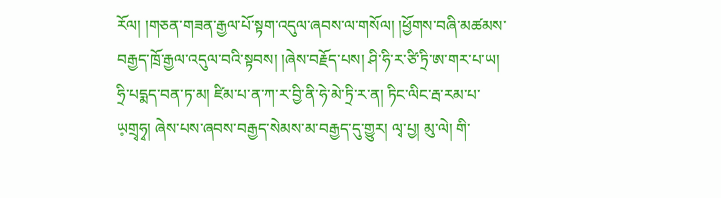རོལ། །གཅན་གཟན་རྒྱལ་པོ་སྟག་འདུལ་ཞབས་ལ་གསོལ། །ཕྱོགས་བཞི་མཚམས་བརྒྱད་ཁྲོ་རྒྱལ་འདུལ་བའི་སྟབས། །ཞེས་བརྗོད་པས། ཤི་ཧི་ར་ཙི་ཏྲི་ཨ་གར་པ་ཡ། ཧྲི་པདྨད་བན་ཏ་མ། ཛིམ་པ་ན་ཀ་ར་བྱི་ནི་ཧེ་མེ་ཏྲི་ར་ན། ཏིང་ལིང་རྦ་རམ་པ་ཡ༷གྲྭཧྭ། ཞེས་པས་ཞབས་བརྒྱད་སེམས་མ་བརྒྱད་དུ་གྱུར། ལྭ་པྱ། མུ་ལེ། གི་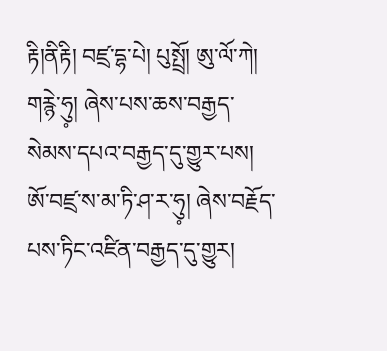རྟི།ནིརྟི། བཛྲ་དྷ་པེ། པུསྤྲོ། ཨུ་ལོ་ཀེ། གརྙེ་ཧུ༷། ཞེས་པས་ཆས་བརྒྱད་སེམས་དཔའ་བརྒྱད་དུ་གྱུར་པས། ཨོ་བཛྲ་ས་མ་ཏི་ཤ་ར་ཧུ༷། ཞེས་བརྗོད་པས་ཏིང་འཛིན་བརྒྱད་དུ་གྱུར།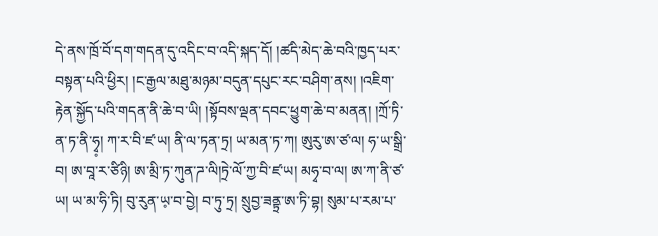དེ་ནས་ཁྲོ་བོ་དག་གདན་དུ་འདིང་བ་འདི་སྐད་དོ། །ཚདི་མེད་ཆེ་བའི་ཁྱད་པར་བསྟན་པའི་ཕྱིར། །ང་རྒྱལ་མཐུ་མཉམ་བདུན་དཔུང་རང་བཤིག་ནས། །འཇིག་རྟེན་སྐྱོད་པའི་གདན་ནི་ཆེ་བ་ཡི། །སྟོབས་ལྡན་དབང་ཕྱུག་ཆེ་བ་མནན། །ཀྲོ་ཏི་ན་ཏ་ནི་ཧྭ༷། ཀ་ར་བི་ཛ་ཡ། ནི་ལ་ཏན་ཏྲ། ཡ་མན་ཏ་ཀ། ཨུརུ་ཨ་ཙ་ལ། ཧ་ཡ་སྒྲི་བ། ཨ་བཱ་ར་ཙིཉི། ཨ་མྲི་ཏ་ཀུན་ཌ་ལི།ཏྲེ་ལོ་ཀྱ་བི་ཛ་ཡ། མཧྭ་བ་ལ། ཨ་ཀ་ནི་ཙ་ཡ། ཡ་མ་ཧི་ཏི། བུ་རུན་ཡ༷་བ་བྱེ། བ་ཏུ་ཏྲ། སྲུབྱ་ཟནྟྲ་ཨ་ཏི་བྷ། སུམ་པ་རམ་པ་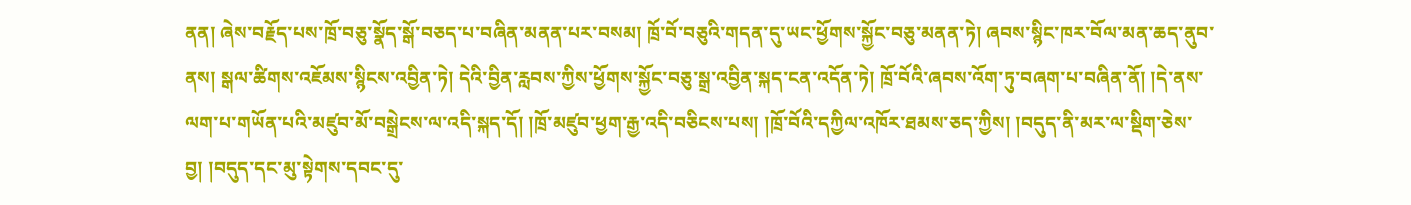ནན། ཞེས་བརྗོད་པས་ཁྲོ་བཅུ་སྣོད་སྒོ་བཅད་པ་བཞིན་མནན་པར་བསམ། ཁྲོ་བོ་བཅུའི་གདན་དུ་ཡང་ཕྱོགས་སྐྱོང་བཅུ་མནན་ཏེ། ཞབས་སྙིང་ཁར་བོལ་མན་ཆད་ནུབ་ནས། སྒལ་ཚིགས་འཇོམས་སྙིངས་འབྱིན་ཏེ། དེའི་བྱིན་རླབས་ཀྱིས་ཕྱོགས་སྐྱོང་བཅུ་སྒྲ་འབྱིན་སྐད་ངན་འདོན་ཏེ། ཁྲོ་བོའི་ཞབས་འོག་ཏུ་བཞག་པ་བཞིན་ནོ། །དེ་ནས་ལག་པ་གཡོན་པའི་མཛུབ་མོ་བསྒྲེངས་ལ་འདི་སྐད་དོ། །ཁྲོ་མཛུབ་ཕྱག་རྒྱ་འདི་བཅིངས་པས། །ཁྲོ་བོའི་དཀྱིལ་འཁོར་ཐམས་ཅད་ཀྱིས། །བདུད་ནི་མར་ལ་སྡིག་ཅེས་བྱ། །བདུད་དང་མུ་སྟེགས་དབང་དུ་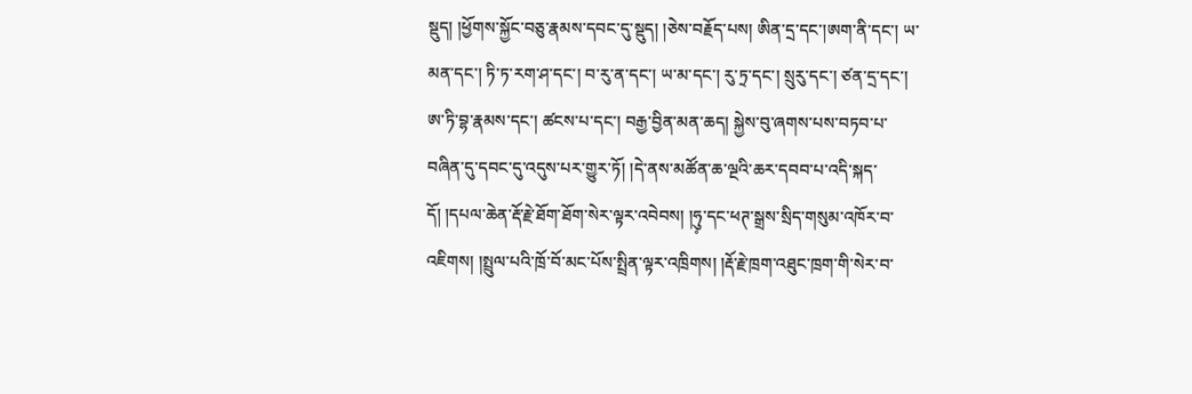སྡུད། །ཕྱོགས་སྐྱོང་བཅུ་རྣམས་དབང་དུ་སྡུད། །ཅེས་བརྗོད་པས། ཨིན་དྲ་དང་།ཨག་ནི་དང་། ཡ་མན་དང་། ཏི་ཏ་རག་ཤ་དང་། བ་རུ་ན་དང་། ཡ་མ་དང་། རུ་ཏྲ་དང་། སྲུརུ་དང་། ཙན་དྲ་དང་། ཨ་ཏི་བྷ་རྣམས་དང་། ཚངས་པ་དང་། བརྒྱ་བྱིན་མན་ཆད། སྐྱེས་བུ་ཞགས་པས་བཏབ་པ་བཞིན་དུ་དབང་དུ་འདུས་པར་གྱུར་ཏོ། །དེ་ནས་མཚོན་ཆ་ལྔའི་ཆར་དབབ་པ་འདི་སྐད་དོ། །དཔལ་ཆེན་རྡོ་རྗེ་ཐོག་ཐོག་སེར་ལྟར་འབེབས། །ཧུ༷་དང་ཕཊ་སྒྲས་སྲིད་གསུམ་འཁོར་བ་འཇིགས། །སྤྲུལ་པའི་ཁྲོ་བོ་མང་པོས་སྤྲིན་ལྟར་འཁྲིགས། །རྡོ་རྗེ་ཁྲག་འཐུང་ཁྲག་གི་སེར་བ་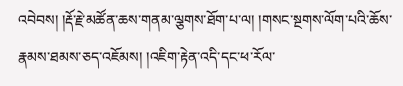འབེབས། །རྡོ་རྗེ་མཚོན་ཆས་གནམ་ལྕགས་ཐོག་པ་ལ། །གསང་སྔགས་ལོག་པའི་ཆོས་རྣམས་ཐམས་ཅད་འཇོམས། །འཇིག་རྟེན་འདི་དང་ཕ་རོལ་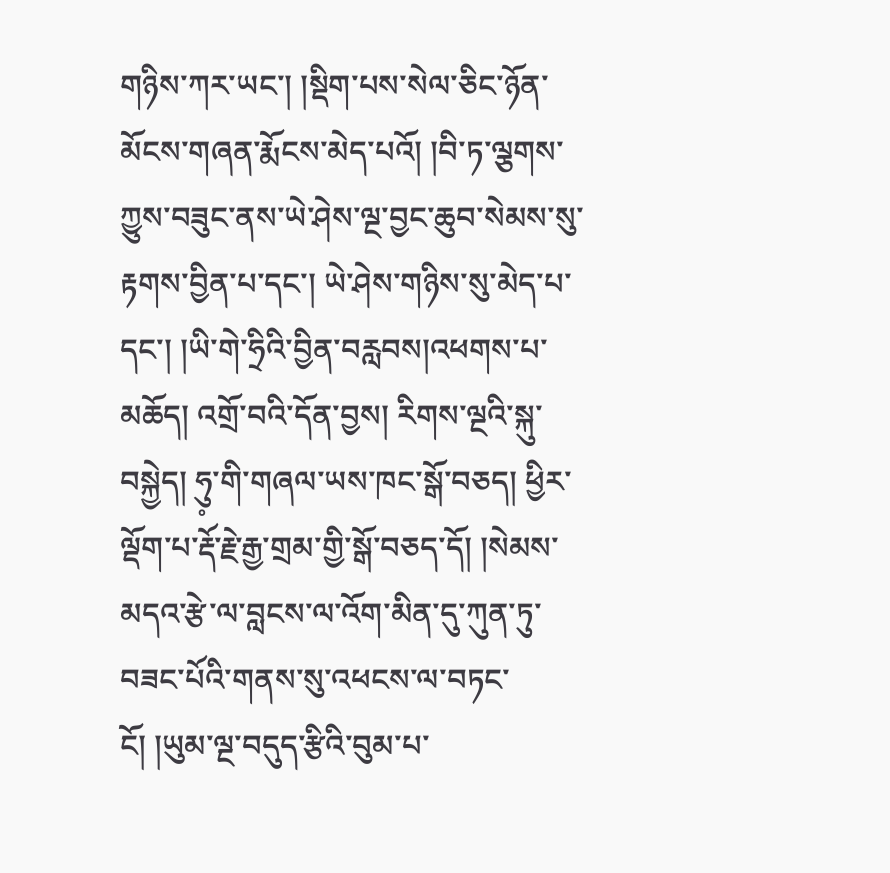གཉིས་ཀར་ཡང་། །སྡིག་པས་སེལ་ཅིང་ཉོན་མོངས་གཞན་རྨོངས་མེད་པའོ། །བི་ཏ་ལྕགས་ཀྱུས་བཟུང་ནས་ཡེ་ཤེས་ལྔ་བྱང་ཆུབ་སེམས་སུ་རྟགས་བྱིན་པ་དང་། ཡེ་ཤེས་གཉིས་སུ་མེད་པ་དང་། །ཡི་གེ་ཧྲིའི་བྱིན་བརླབས།འཕགས་པ་མཆོད། འགྲོ་བའི་དོན་བྱས། རིགས་ལྔའི་སྐུ་བསྐྱེད། ཧུ༷་གི་གཞལ་ཡས་ཁང་སྒོ་བཅད། ཕྱིར་ལྡོག་པ་རྡོ་རྗེ་རྒྱ་གྲམ་གྱི་སྒོ་བཅད་དོ། །སེམས་མདའ་རྩེ་ལ་བླངས་ལ་འོག་མིན་དུ་ཀུན་ཏུ་བཟང་པོའི་གནས་སུ་འཕངས་ལ་བཏང་ངོ། །ཡུམ་ལྔ་བདུད་རྩིའི་བུམ་པ་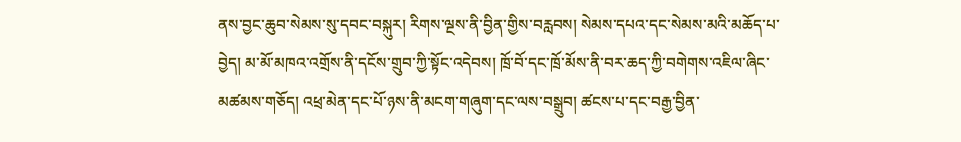ནས་བྱང་ཆུབ་སེམས་སུ་དབང་བསྐུར། རིགས་ལྔས་ནི་བྱིན་གྱིས་བརླབས། སེམས་དཔའ་དང་སེམས་མའི་མཆོད་པ་བྱེད། མ་མོ་མཁའ་འགྲོས་ནི་དངོས་གྲུབ་ཀྱི་སྟོང་འདེབས། ཁྲོ་བོ་དང་ཁྲོ་མོས་ནི་བར་ཆད་ཀྱི་བགེགས་འཇིལ་ཞིང་མཚམས་གཅོད། འཕྲ་མེན་དང་པོ་ཉས་ནི་མངག་གཞུག་དང་ལས་བསྒྲུབ། ཚངས་པ་དང་བརྒྱ་བྱིན་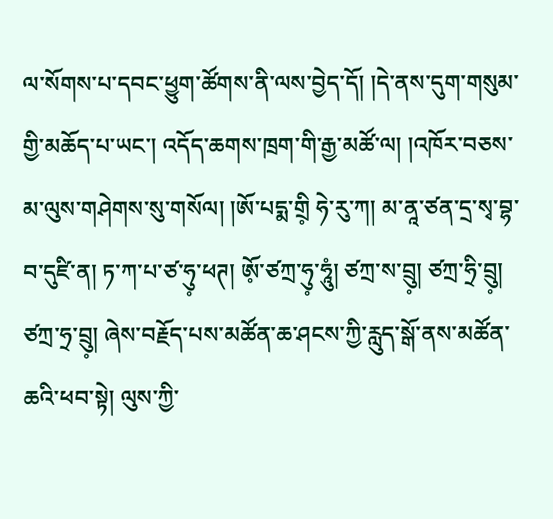ལ་སོགས་པ་དབང་ཕྱུག་ཚོགས་ནི་ལས་བྱེད་དོ། །དེ་ནས་དུག་གསུམ་གྱི་མཆོད་པ་ཡང་། འདོད་ཆགས་ཁྲག་གི་རྒྱ་མཚོ་ལ། །འཁོར་བཅས་མ་ལུས་གཤེགས་སུ་གསོལ། །ཨོ་པདྨ་གྲི༷ ཧེ་རུ་ཀ། མ་ནཱ་ཙན་དྲ་སྭ་བྷ་བ་དུཛི་ན། ཏ་ཀ་པ་ཙ་ཧུ༷་ཕཊ། ཨོ༷་ཙཀྲ་ཧུ༷་ཧཱུཾ། ཙཀྲ་ས་བྲུ༷། ཙཀྲ་ཧྲི་བྲུ༷། ཙཀྲ་ཧྲ་བྲུ༷། ཞེས་བརྗོད་པས་མཚོན་ཆ་ཤངས་ཀྱི་རླུད་སྒོ་ནས་མཚོན་ཆའི་ཕབ་སྟེ། ལུས་ཀྱི་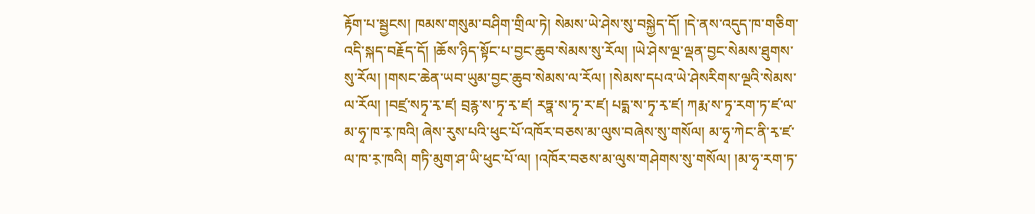རྟོག་པ་སྦྱངས། ཁམས་གསུམ་བཤིག་གྲིལ་ཏེ། སེམས་ཡེ་ཤེས་སུ་བསྐྱེད་དོ། །དེ་ནས་འདུད་ཁ་གཅིག་འདི་སྐད་བརྗོད་དོ། །ཆོས་ཉིད་སྟོང་པ་བྱང་ཆུབ་སེམས་སུ་རོལ། །ཡེ་ཤེས་ལྔ་ལྡན་བྱང་སེམས་ཐུགས་སུ་རོལ། །གསང་ཆེན་ཡབ་ཡུམ་བྱང་ཆུབ་སེམས་ལ་རོལ། །སེམས་དཔའ་ཡེ་ཤེསརིགས་ལྔའི་སེམས་ལ་རོལ། །བཛྲ་སཏྭ་རྭ་ཛ། བྲརྙ་ས་ཏྭ་རྭ་ཛ། རཏྣ་ས་ཏྭ་ར་ཛ། པདྨ་ས་ཏྭ་རྭ་ཛ། ཀརྨ་ས་ཏྭ་རག་ཏ་ཛ་ལ་མ་ཧྭ་ཁ་ར༷་ཁའི། ཞེས་རུས་པའི་ཕུང་པོ་འཁོར་བཅས་མ་ལུས་བཞེས་སུ་གསོལ། མ་ཧྭ་ཀེང་ནི་རྭ་ཛ་ལ་ཁ་ར༷་ཁའི། གཏི་མུག་ཤ་ཡི་ཕུང་པོ་ལ། །འཁོར་བཅས་མ་ལུས་གཤེགས་སུ་གསོལ། །མ་ཧྭ་རག་ཏ་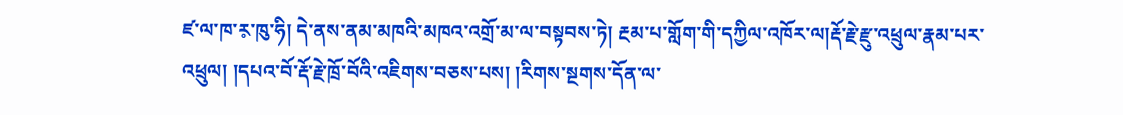ཛ་ལ་ཁ་ར༷་ཁུ་ཧི། དེ་ནས་ནམ་མཁའི་མཁའ་འགྲོ་མ་ལ་བསྟབས་ཏེ། རྔམ་པ་གློག་གི་དཀྱིལ་འཁོར་ལ།རྡོ་རྗེ་རྫུ་འཕྲུལ་རྣམ་པར་འཕྲུལ། །དཔའ་བོ་རྡོ་རྗེ་ཁྲོ་བོའི་འཇིགས་བཅས་པས། །རིགས་སྔགས་དོན་ལ་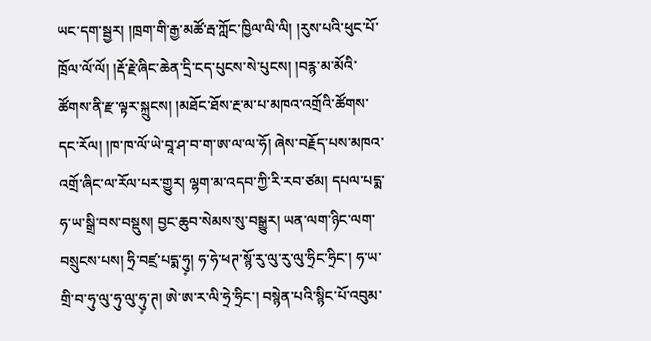ཡང་དག་སྦྱར། །ཁྲག་གི་རྒྱ་མཚོ་རྦ་ཀློང་ཁྱིལ་ལི་ལི། །རུས་པའི་ཕུང་པོ་ཁྲོལ་ལོ་ལོ། །རྡོ་རྗེ་ཞིང་ཆེན་དྲི་ངད་པུངས་སེ་པུངས། །བརྙ་མ་མོའི་ཚོགས་ནི་རྫ་ལྟར་སྐྲུངས། །མཐོང་ཐོས་རྔ་མ་པ་མཁའ་འགྲོའི་ཚོགས་དང་རོལ། །ཁ་ཁ་ལོ་ཡེ་བཱ་ཤ་བ་ག་ཨ་ལ་ལ་ཧོ། ཞེས་བརྗོད་པས་མཁའ་འགྲོ་ཞིང་ལ་རོལ་པར་གྱུར། ལྷག་མ་འདབ་ཀྱི་རི་རབ་ཙམ། དཔལ་པདྨ་ཧ་ཡ་སྒྲི་བས་བསྡུས། བྱང་ཆུབ་སེམས་སུ་བསྒྱུར། ཡན་ལག་ཉིང་ལག་བསྲུངས་པས། ཧྲི་བཛྲ་པདྨ་ཧུ༷། ཧ་ཧེ་ཕཊ་སྙོ་རུ་ལུ་རུ་ལུ་ཧྲིང་ཧྲིང་། ཧ་ཡ་གྲི་བ་ཧུ་ལུ་ཧུ་ལུ་ཧུ༷་ཊ། ཨེ་ཨ་ར་ལི་ཧྲེ་ཧྲིང་། བསྙེན་པའི་སྙིང་པོ་འབུམ་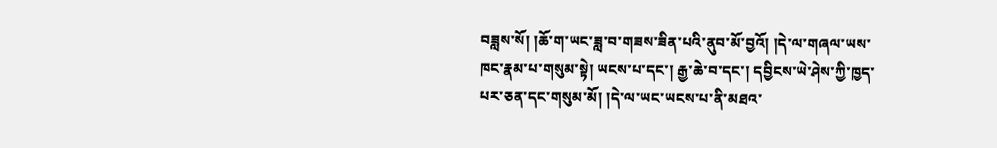བཟླས་སོ། །ཆོ་ག་ཡང་ཟླ་བ་གཟས་ཟིན་པའི་ནུབ་མོ་བྱའོ། །དེ་ལ་གཞལ་ཡས་ཁང་རྣམ་པ་གསུམ་སྟེ། ཡངས་པ་དང་། རྒྱ་ཆེ་བ་དང་། དབྱིངས་ཡེ་ཤེས་ཀྱི་ཁྱད་པར་ཅན་དང་གསུམ་མོ། །དེ་ལ་ཡང་ཡངས་པ་ནི་མཐའ་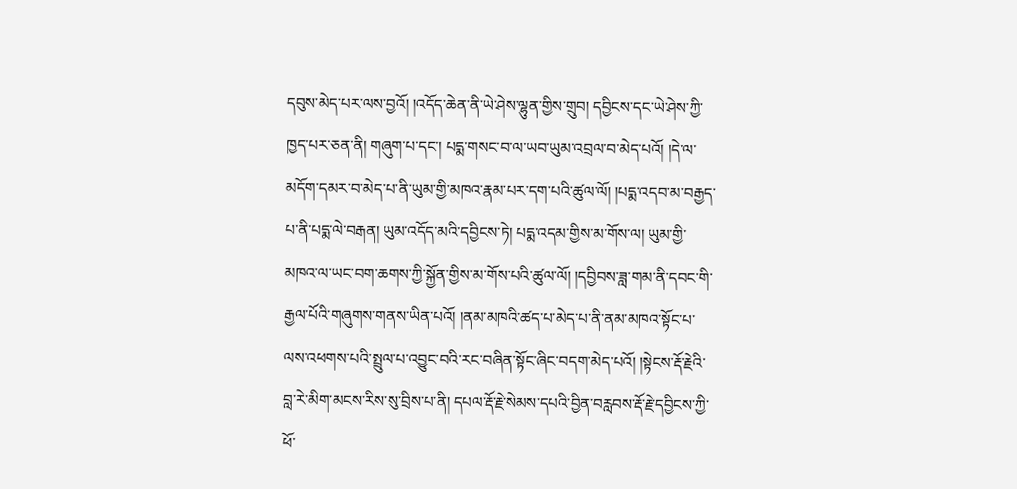དབུས་མེད་པར་ལས་བྱའོ། །འདོད་ཆེན་ནི་ཡེ་ཤེས་ལྷུན་གྱིས་གྲུབ། དབྱིངས་དང་ཡེ་ཤེས་ཀྱི་ཁྱད་པར་ཅན་ནི། གཞུག་པ་དང་། པདྨ་གསང་བ་ལ་ཡབ་ཡུམ་འབྲལ་བ་མེད་པའོ། །དེ་ལ་མདོག་དམར་བ་མེད་པ་ནི་ཡུམ་གྱི་མཁའ་རྣམ་པར་དག་པའི་ཚུལ་ལོ། །པདྨ་འདབ་མ་བརྒྱད་པ་ནི་པདྨ་ལེ་བརྒན། ཡུམ་འདོད་མའི་དབྱིངས་ཏེ། པདྨ་འདམ་གྱིས་མ་གོས་ལ། ཡུམ་གྱི་མཁའ་ལ་ཡང་བག་ཆགས་ཀྱི་སྐྱོན་གྱིས་མ་གོས་པའི་ཚུལ་ལོ། །དབྱིབས་ཟླ་གམ་ནི་དབང་གི་རྒྱལ་པོའི་གཞུགས་གནས་ཡིན་པའོ། །ནམ་མཁའི་ཚད་པ་མེད་པ་ནི་ནམ་མཁའ་སྟོང་པ་ལས་འཕགས་པའི་སྤྲུལ་པ་འབྱུང་བའི་རང་བཞིན་སྟོང་ཞིང་བདག་མེད་པའོ། །སྟེངས་རྡོ་རྗེའི་བླ་རེ་མིག་མངས་རིས་སུ་བྲིས་པ་ནི། དཔལ་རྡོ་རྗེ་སེམས་དཔའི་བྱིན་བརླབས་རྡོ་རྗེ་དབྱིངས་ཀྱི་ཕོ་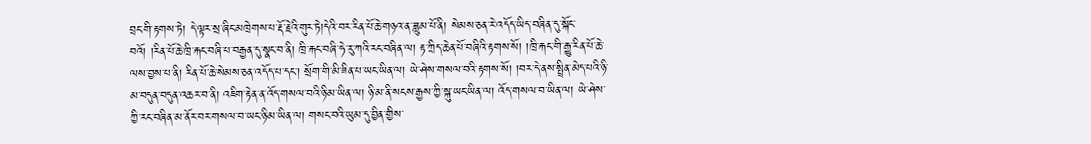བྲང་གི་རྟགས་ཏེ། དེ་ལྟར་སྲ་ཞིང་མཁྲེགས་པ་རྡོ་རྗེའི་གུར་ཏེ།དེའི་བར་རིན་པོ་ཆེ་གཉའ་ན་ཟླུམ་པོ་ནི། སེམས་ཅན་རེ་འདོད་ཡིད་བཞིན་དུ་སྐོང་བའོ། །རིན་པོ་ཆེ་ཁྲི་རྐང་བཞི་པ་བརྒྱན་དུ་སྣང་བ་ནི། ཁྲི་རྐང་བཞི་ཧེ་རུ་ཀའི་རང་བཞིན་ལ། རྟ་ཀྲིད་ཆེན་པོ་བཞིའི་རྟགས་སོ། །ཁྲི་རྐང་གི་རྒྱུ་རིན་པོ་ཆེ་ལས་བྱས་པ་ནི། རིན་པོ་ཆེ་སེམས་ཅན་འདོད་པ་དང་། སྲོག་གི་མི་ཟིན་པ་ཡང་ཡིན་ལ། ཡེ་ཤེས་གསལ་བའི་རྟགས་སོ། །བར་དེ་ནས་སྤྲིན་མེད་པའི་ཉི་མ་བདུན་བདུན་འཆར་བ་ནི། འཇིག་རྟེན་ན་འོད་གསལ་བའི་ཉི་མ་ཡིན་ལ། ཉི་མ་ནི་སངས་རྒྱས་ཀྱི་སྐུ་ཡང་ཡིན་ལ། འོད་གསལ་བ་ཡིན་ལ། ཡེ་ཤེས་ཀྱི་རང་བཞིན་མ་ནོར་བར་གསལ་བ་ཡང་ཉི་མ་ཡིན་ལ། གསང་བའི་ཡུམ་དུ་བྱིན་གྱིས་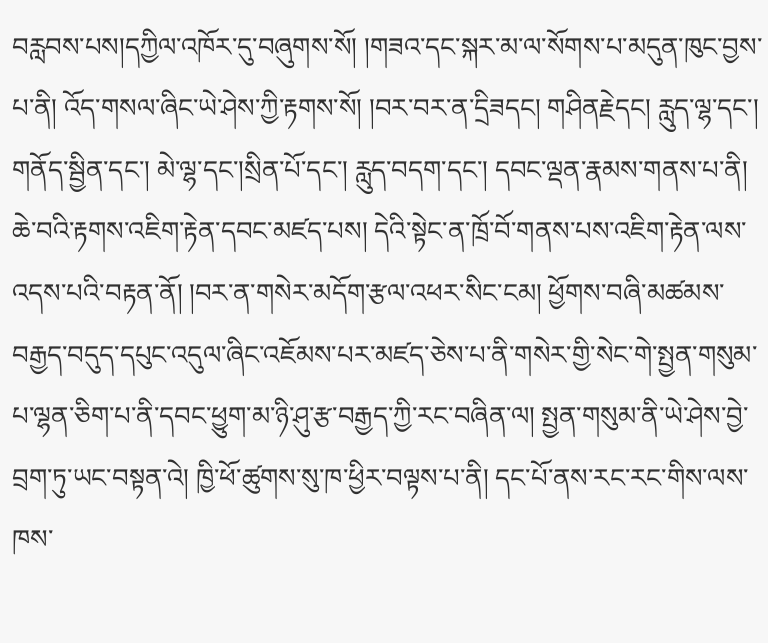བརླབས་པས།དཀྱིལ་འཁོར་དུ་བཞུགས་སོ། །གཟའ་དང་སྐར་མ་ལ་སོགས་པ་མདུན་ཁུང་བྱས་པ་ནི། འོད་གསལ་ཞིང་ཡེ་ཤེས་ཀྱི་རྟགས་སོ། །བར་བར་ན་དྲིཟདང། གཤིནརྗེདང། རླུད་ལྷ་དང་། གནོད་སྦྱིན་དང་། མེ་ལྷ་དང་།སྲིན་པོ་དང་། རླུད་བདག་དང་། དབང་ལྡན་རྣམས་གནས་པ་ནི། ཆེ་བའི་རྟགས་འཇིག་རྟེན་དབང་མཛད་པས། དེའི་སྟེང་ན་ཁྲོ་བོ་གནས་པས་འཇིག་རྟེན་ལས་འདས་པའི་བརྟན་ནོ། །བར་ན་གསེར་མདོག་རྩལ་འཕར་སིང་ངམ། ཕྱོགས་བཞི་མཚམས་བརྒྱད་བདུད་དཔུང་འདུལ་ཞིང་འཇོམས་པར་མཛད་ཅེས་པ་ནི་གསེར་གྱི་སེང་གེ་སྤྱན་གསུམ་པ་ལྷན་ཅིག་པ་ནི་དབང་ཕྱུག་མ་ཉི་ཤུ་རྩ་བརྒྱད་ཀྱི་རང་བཞིན་ལ། སྤྱན་གསུམ་ནི་ཡེ་ཤེས་བྱེ་བྲག་ཏུ་ཡང་བསྟན་འེ། ཁྱི་ཕོ་ཚུགས་སུ་ཁ་ཕྱིར་བལྟས་པ་ནི། དང་པོ་ནས་རང་རང་གིས་ལས་ཁས་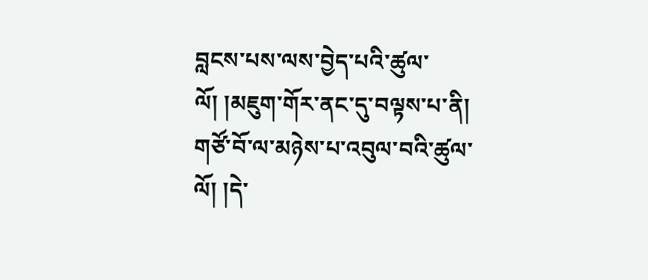བླངས་པས་ལས་བྱེད་པའི་ཚུལ་ལོ། །མཇུག་གོར་ནང་དུ་བལྟས་པ་ནི། གཙོ་བོ་ལ་མཉེས་པ་འབུལ་བའི་ཚུལ་ལོ། །དེ་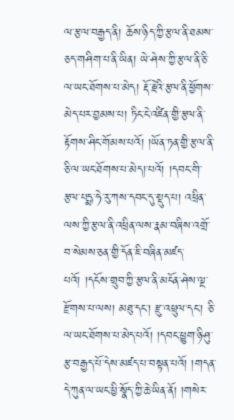ལ་རྩལ་བརྒྱད་ནི། ཆོས་ཉིད་ཀྱི་རྩལ་ནི་ཐམས་ཅད་གཤིག་པ་ནི་ཡིན། ཡེ་ཤེས་ཀྱི་རྩལ་ནི་ཅི་ལ་ཡང་ཐོགས་པ་མེད། རྡོ་རྗེའི་རྩལ་ནི་ཕྱོགས་མེད་པར་བྱམས་པ། ཏིང་ངེ་འཛིན་གྱི་རྩལ་ནི་རྟོགས་ཤིང་གོམས་པའོ། །ཡོན་ཏན་གྱི་རྩལ་ནི་ཅི་ལ་ཡང་ཐོགས་པ་མེད།་པའོ། །དབང་གི་རྩལ་པདྨ་ཧེ་རུ་ཀས་དབང་དུ་སྡུད་པ། འཕྲིན་ལས་ཀྱི་རྩལ་ནི་འཕྲིན་ལས་རྣམ་བཞིས་འགྲོ་བ་སེམས་ཅན་གྱི་དོན་ཇི་བཞིན་མཛད་པའོ། །དངོས་གྲུབ་ཀྱི་རྩལ་ནི་མངོན་ཤེས་ལྔ་རྫོགས་པ་ལས། མཐུ་དང་། རྫུ་འཕྲུལ་དང་། ཅི་ལ་ཡང་ཐོགས་པ་མེད་པའོ། །དབང་ཕྱུག་ཉི་ཤུ་རྩ་བརྒྱད་པོ་དེས་མཛད་པ་བསྟན་པའོ། །གདན་དེ་ཀུན་ལ་ཡང་ཕྱི་སྣོད་ཀྱི་ཆེ་ཡིན་ནོ། །གསེར་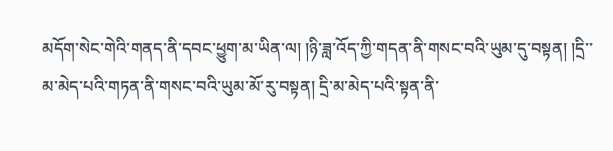མདོག་སེང་གེའི་གནད་ནི་དབང་ཕྱུག་མ་ཡིན་ལ། །ཉི་ཟླ་འོད་ཀྱི་གདན་ནི་གསང་བའི་ཡུམ་དུ་བསྟན། །དྲི་་མ་མེད་པའི་གཏན་ནི་གསང་བའི་ཡུམ་མོ་རུ་བསྟན། དྲི་མ་མེད་པའི་སྟན་ནི་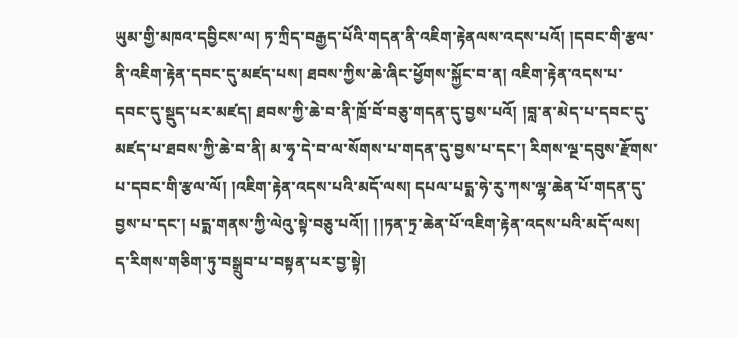ཡུམ་གྱི་མཁའ་དབྱིངས་ལ། ཏ་ཀྲིད་བརྒྱད་པོའི་གདན་ནི་འཇིག་རྟེནལས་འདས་པའོ། །དབང་གི་རྩལ་ནི་འཇིག་རྟེན་དབང་དུ་མཛད་པས། ཐབས་ཀྱིས་ཆེ་ཞིང་ཕྱོགས་སྐྱོང་བ་ན། འཇིག་རྟེན་འདས་པ་དབང་དུ་སྡུད་པར་མཛད། ཐབས་ཀྱི་ཆེ་བ་ནི་ཁྲོ་བོ་བཅུ་གདན་དུ་བྱས་པའོ། །བླ་ན་མེད་པ་དབང་དུ་མཛད་པ་ཐབས་ཀྱི་ཆེ་བ་ནི། མ་ཧྭ་དེ་བ་ལ་སོགས་པ་གདན་དུ་བྱས་པ་དང་། རིགས་ལྔ་དབུས་རྫོགས་པ་དབང་གི་རྩལ་ལོ། །འཇིག་རྟེན་འདས་པའི་མདོ་ལས། དཔལ་པདྨ་ཧེ་རུ་ཀས་ལྷ་ཆེན་པོ་གདན་དུ་བྱས་པ་དང་། པདྨ་གནས་ཀྱི་ལེའུ་སྟེ་བཅུ་པའོ།། །།ཏན་ཏྲ་ཆེན་པོ་འཇིག་རྟེན་འདས་པའི་མདོ་ལས། ད་རིགས་གཅིག་ཏུ་བསྒྲུབ་པ་བསྟན་པར་བྱ་སྟེ།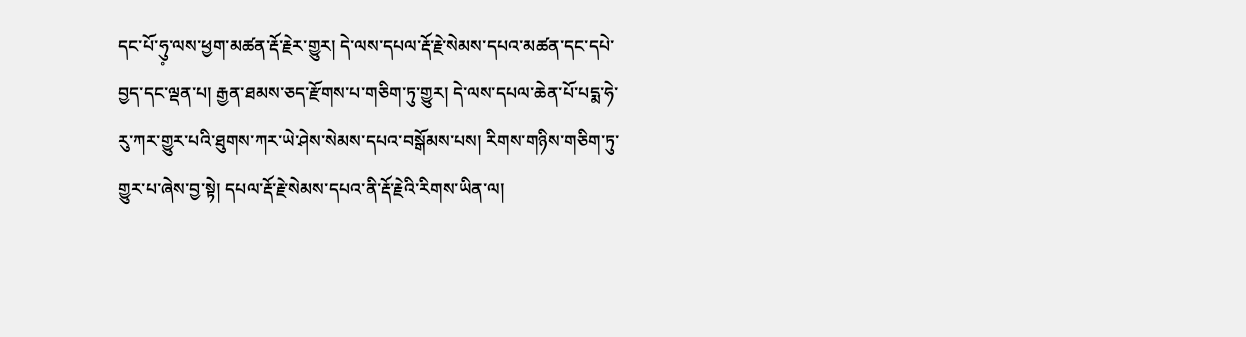དང་པོ་ཧུ༷་ལས་ཕྱག་མཚན་རྡོ་རྗེར་གྱུར། དེ་ལས་དཔལ་རྡོ་རྗེ་སེམས་དཔའ་མཚན་དང་དཔེ་བྱད་དང་ལྡན་པ། རྒྱན་ཐམས་ཅད་རྫོགས་པ་གཅིག་ཏུ་གྱུར། དེ་ལས་དཔལ་ཆེན་པོ་པདྨ་ཧེ་རུ་ཀར་གྱུར་པའི་ཐུགས་ཀར་ཡེ་ཤེས་སེམས་དཔའ་བསྒོམས་པས། རིགས་གཉིས་གཅིག་ཏུ་གྱུར་པ་ཞེས་བྱ་སྟེ། དཔལ་རྡོ་རྗེ་སེམས་དཔའ་ནི་རྡོ་རྗེའི་རིགས་ཡིན་ལ།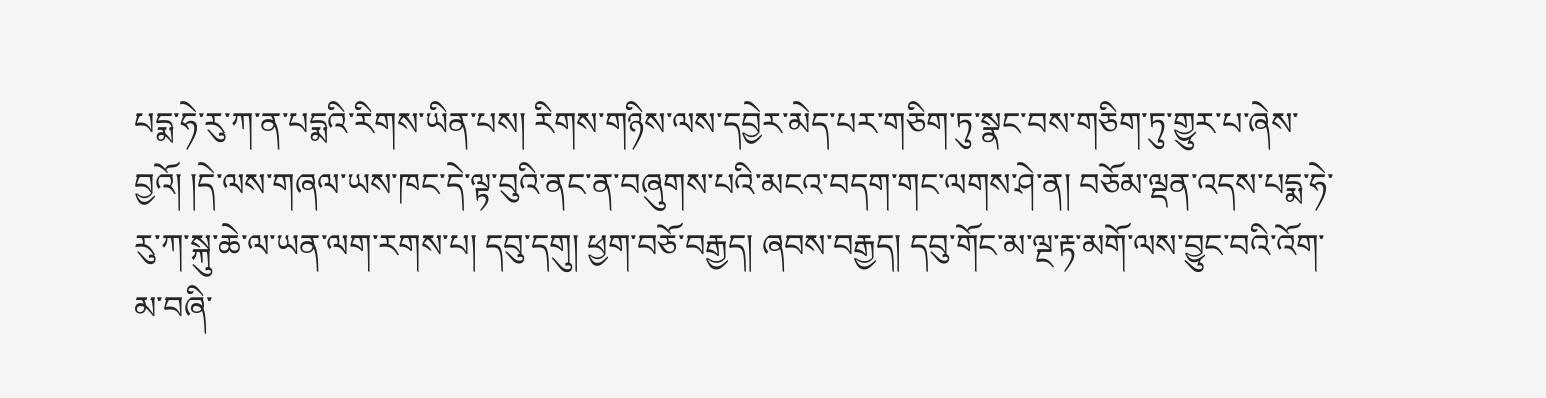པདྨ་ཧེ་རུ་ཀ་ན་པདྨའི་རིགས་ཡིན་པས། རིགས་གཉིས་ལས་དབྱེར་མེད་པར་གཅིག་ཏུ་སྣང་བས་གཅིག་ཏུ་གྱུར་པ་ཞེས་བྱའོ། །དེ་ལས་གཞལ་ཡས་ཁང་དེ་ལྟ་བུའི་ནང་ན་བཞུགས་པའི་མངའ་བདག་གང་ལགས་ཤེ་ན། བཅོམ་ལྡན་འདས་པདྨ་ཧེ་རུ་ཀ་སྐུ་ཆེ་ལ་ཡན་ལག་རགས་པ། དབུ་དགུ། ཕྱག་བཅོ་བརྒྱད། ཞབས་བརྒྱད། དབུ་གོང་མ་ལྔ་རྟ་མགོ་ལས་བྱུང་བའི་འོག་མ་བཞི་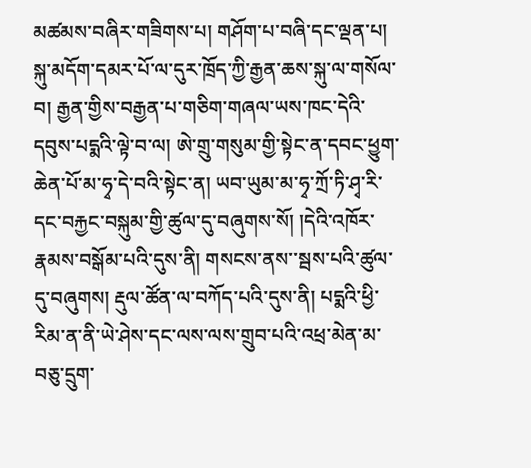མཚམས་བཞིར་གཟིགས་པ། གཤོག་པ་བཞི་དང་ལྡན་པ། སྐུ་མདོག་དམར་པོ་ལ་དུར་ཁྲོད་ཀྱི་རྒྱན་ཆས་སྐུ་ལ་གསོལ་བ། རྒྱན་གྱིས་བརྒྱན་པ་གཅིག་གཞལ་ཡས་ཁང་དེའི་དབུས་པདྨའི་ལྟེ་བ་ལ། ཨེ་གྲུ་གསུམ་གྱི་སྟེང་ན་དབང་ཕྱུག་ཆེན་པོ་མ་ཧྭ་དེ་བའི་སྟེང་ན། ཡབ་ཡུམ་མ་ཧྭ་ཀྲོ་ཏི་ཤྭ་རི་དང་བརྐྱང་བསྐུམ་གྱི་ཚུལ་དུ་བཞུགས་སོ། །དེའི་འཁོར་རྣམས་བསྒོམ་པའི་དུས་ནི། གསངས་ནས་་སྦས་པའི་ཚུལ་དུ་བཞུགས། རྡུལ་ཚོན་ལ་བཀོད་པའི་དུས་ནི། པདྨའི་ཕྱི་རིམ་ན་ནི་ཡེ་ཤེས་དང་ལས་ལས་གྲུབ་པའི་འཕྲ་མེན་མ་བཅུ་དྲུག་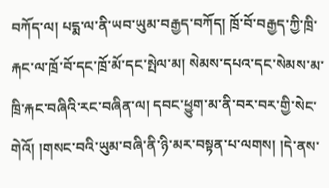བཀོད་ལ། པདྨ་ལ་ནི་ཡབ་ཡུམ་བརྒྱད་བཀོད། ཁྲོ་བོ་བརྒྱད་ཀྱི་ཁྲི་རྐང་ལ་ཁྲོ་བོ་དང་ཁྲོ་མོ་དང་སྤེལ་མ། སེམས་དཔའ་དང་སེམས་མ་ཁྲི་རྐང་བཞིའི་རང་བཞིན་ལ། དབང་ཕྱུག་མ་ནི་བར་བར་གྱི་སེང་གེའོ། །གསང་བའི་ཡུམ་བཞི་ནི་ཉི་མར་བསྟན་པ་ལགས། །དེ་ནས་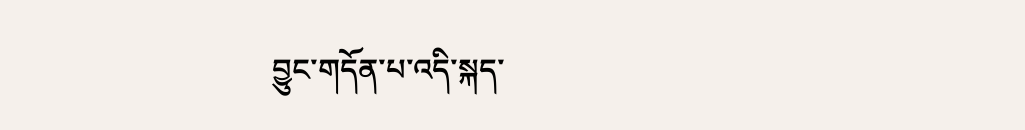བྱུང་གདོན་པ་འདི་སྐད་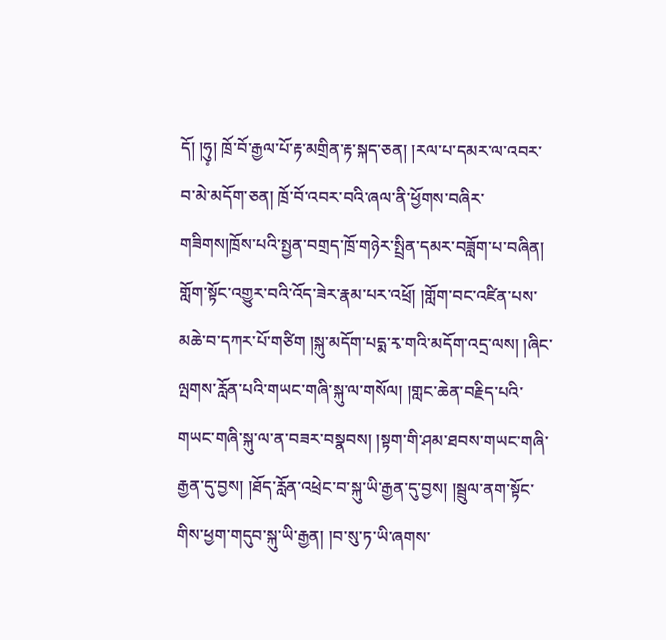དོ། །ཧུ༷། ཁྲོ་བོ་རྒྱལ་པོ་རྟ་མགྲིན་རྟ་སྐད་ཅན། །རལ་པ་དམར་ལ་འབར་བ་མེ་མདོག་ཅན། ཁྲོ་བོ་འབར་བའི་ཞལ་ནི་ཕྱོགས་བཞིར་གཟིགས།ཁྲོས་པའི་སྤྱན་བགྲད་ཁྲོ་གཉེར་སྤྲིན་དམར་བཟློག་པ་བཞིན། གློག་སྟོང་འགྱུར་བའི་འོད་ཟེར་རྣམ་པར་འཕྲོ། །གློག་བང་འཛིན་པས་མཆེ་བ་དཀར་པོ་གཙིག །སྐུ་མདོག་པདྨ་རྭ་གའི་མདོག་འདྲ་ལས། །ཞིང་ལྤགས་རློན་པའི་གཡང་གཞི་སྐུ་ལ་གསོལ། །གླང་ཆེན་བརྗིད་པའི་གཡང་གཞི་སྐུ་ལ་ན་བཟར་བསྣབས། །སྟག་གི་ཤམ་ཐབས་གཡང་གཞི་རྒྱན་དུ་བྱས། །ཐོད་རློན་འཕྲེང་བ་སྐུ་ཡི་རྒྱན་དུ་བྱས། །སྦྲུལ་ནག་སྟོང་གིས་ཕྱག་གདུབ་སྐུ་ཡི་རྒྱན། །བ་སུ་ཏ་ཡི་ཞགས་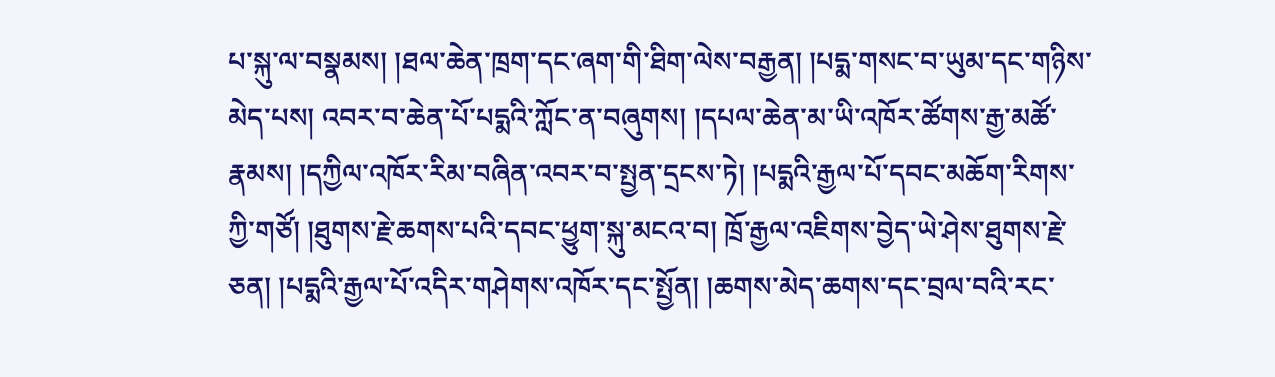པ་སྐུ་ལ་བསྣམས། །ཐལ་ཆེན་ཁྲག་དང་ཞག་གི་ཐིག་ལེས་བརྒྱན། །པདྨ་གསང་བ་ཡུམ་དང་གཉིས་མེད་པས། འབར་བ་ཆེན་པོ་པདྨའི་ཀློང་ན་བཞུགས། །དཔལ་ཆེན་མ་ཡི་འཁོར་ཚོགས་རྒྱ་མཚོ་རྣམས། །དཀྱིལ་འཁོར་རིམ་བཞིན་འབར་བ་སྤྱན་དྲངས་ཏེ། །པདྨའི་རྒྱལ་པོ་དབང་མཆོག་རིགས་ཀྱི་གཙོ། །ཐུགས་རྗེ་ཆགས་པའི་དབང་ཕྱུག་སྐུ་མངའ་བ། ཁྲོ་རྒྱལ་འཇིགས་བྱེད་ཡེ་ཤེས་ཐུགས་རྗེ་ཅན། །པདྨའི་རྒྱལ་པོ་འདིར་གཤེགས་འཁོར་དང་སྤྱོན། །ཆགས་མེད་ཆགས་དང་བྲལ་བའི་རང་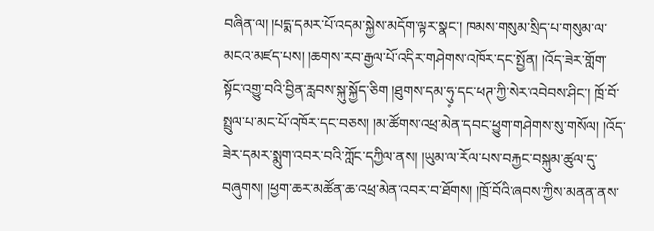བཞིན་ལ། །པདྨ་དམར་པོ་འདམ་སྐྱེས་མདོག་ལྟར་སྣང་། ཁམས་གསུམ་སྲིད་པ་གསུམ་ལ་མངའ་མཛད་པས། །ཆགས་རབ་རྒྱལ་པོ་འདིར་གཤེགས་འཁོར་དང་སྤྱོན། །འོད་ཟེར་གློག་སྟོང་འགྱུ་བའི་བྱིན་རླབས་སྐུ་སྐྱོད་ཅིག །ཐུགས་དམ་ཧུ༷་དང་ཕཊ་ཀྱི་སེར་འབེབས་ཤིང་། ཁྲོ་བོ་སྤྲུལ་པ་མང་པོ་འཁོར་དང་བཅས། །མ་ཚོགས་འཕྲ་མེན་དབང་ཕྱུག་གཤེགས་སུ་གསོལ། །འོད་ཟེར་དམར་སྨུག་འབར་བའི་ཀློང་དཀྱིལ་ནས། །ཡུམ་ལ་རོལ་པས་བརྐྱང་བསྐུམ་ཚུལ་དུ་བཞུགས། །ཕྱག་ཆར་མཚོན་ཆ་འཕྲ་མེན་འབར་བ་ཐོགས། །ཁྲོ་བོའི་ཞབས་ཀྱིས་མནན་ནས་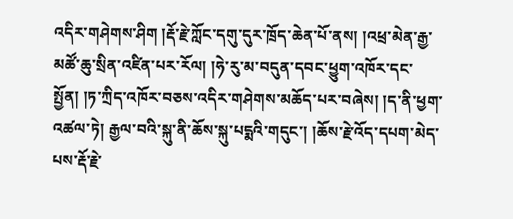འདིར་གཤེགས་ཤིག །རྡོ་རྗེ་ཀློང་དགུ་དུར་ཁྲོད་ཆེན་པོ་ནས། །འཕྲ་མེན་རྒྱ་མཚོ་ཆུ་སྲིན་འཛིན་པར་རོལ། །ཧེ་རུ་མ་བདུན་དབང་ཕྱུག་འཁོར་དང་སྤྱོན། །ཏ་ཀྲིད་འཁོར་བཅས་འདིར་གཤེགས་མཆོད་པར་བཞེས། །ད་ནི་ཕྱག་འཚལ་ཏེ། རྒྱལ་བའི་སྐུ་ནི་ཆོས་སྐུ་པདྨའི་གདུང་། །ཆོས་རྗེ་འོད་དཔག་མེད་པས་རྡོ་རྗེ་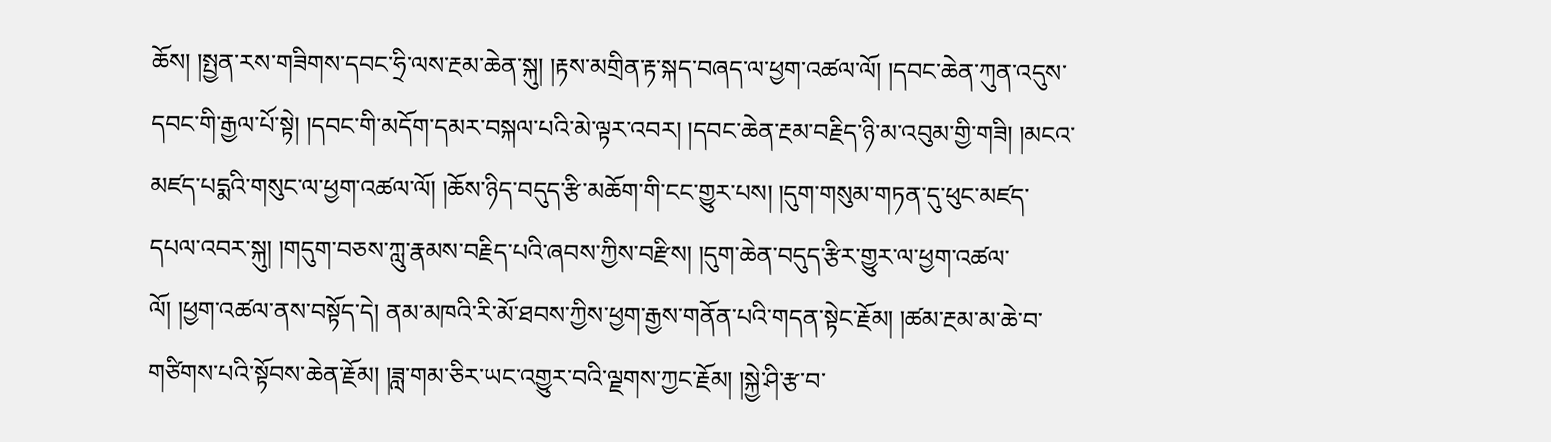ཆོས། །སྤྱན་རས་གཟིགས་དབང་ཧྲི་ལས་རྔམ་ཆེན་སྐུ། །རྟས་མགྲིན་རྟ་སྐད་བཞད་ལ་ཕྱག་འཚལ་ལོ། །དབང་ཆེན་ཀུན་འདུས་དབང་གི་རྒྱལ་པོ་སྟེ། །དབང་གི་མདོག་དམར་བསྐལ་པའི་མེ་ལྟར་འབར། །དབང་ཆེན་རྔམ་བརྗིད་ཉི་མ་འབུམ་གྱི་གཟི། །མངའ་མཛད་པདྨའི་གསུང་ལ་ཕྱག་འཚལ་ལོ། །ཆོས་ཉིད་བདུད་རྩི་མཆོག་གི་ངང་གྱུར་པས། །དུག་གསུམ་གཏན་དུ་ཕུང་མཛད་དཔལ་འབར་སྐུ། །གདུག་བཅས་ཀླུ་རྣམས་བརྗིད་པའི་ཞབས་ཀྱིས་བརྫིས། །དུག་ཆེན་བདུད་རྩིར་གྱུར་ལ་ཕྱག་འཚལ་ལོ། །ཕྱག་འཚལ་ནས་བསྟོད་དེ། ནམ་མཁའི་རི་མོ་ཐབས་ཀྱིས་ཕྱག་རྒྱས་གནོན་པའི་གདན་སྟེང་རྗོམ། །ཚམ་རྔམ་མ་ཆེ་བ་གཙིགས་པའི་སྟོབས་ཆེན་རྗོམ། །ཟླ་གམ་ཅིར་ཡང་འགྱུར་བའི་ལྗགས་ཀྱང་རྗོམ། །སྐྱེ་ཤི་རྩ་བ་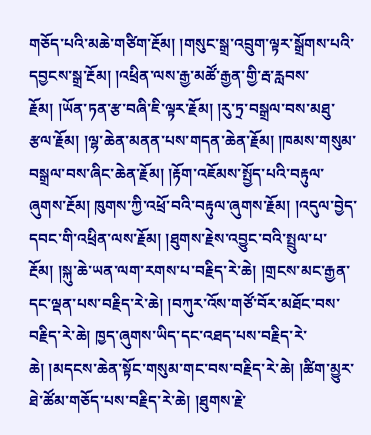གཅོད་པའི་མཆེ་གཙིག་རྔོམ། །གསུང་སྒྲ་འབྲུག་ལྟར་སྒྲོགས་པའི་དབྱངས་སྒྲ་རྔོམ། །འཕྲིན་ལས་རྒྱ་མཚོ་རྒྱན་གྱི་རྦ་རླབས་རྗོམ། །ཡོན་ཏན་རྩ་བཞི་ཇི་ལྟར་རྗོམ། །རུ་ཏྲ་བསྒྲལ་བས་མཐུ་རྩལ་རྗོམ། །ལྷ་ཆེན་མནན་པས་གདན་ཆེན་རྗོམ། །ཁམས་གསུམ་བསྒྲལ་བས་ཞིང་ཆེན་རྗོམ། །རྟོག་འཇོམས་སྤྱོད་པའི་བརྟུལ་ཞུགས་རྔོམ། ཁུགས་ཀྱི་འཕྲོ་བའི་བརྟུལ་ཞུགས་རྗོམ། །འདུལ་བྱེད་དབང་གི་འཕྲིན་ལས་རྗོམ། །ཐུགས་རྗེས་འབྱུང་བའི་སྤྲུལ་པ་རྔོམ། །སྐུ་ཆེ་ཡན་ལག་རགས་པ་བརྗིད་རེ་ཆེ། །གྲངས་མང་རྒྱན་དང་ལྡན་པས་བརྗིད་རེ་ཆེ། །བཀུར་འོས་གཙོ་བོར་མཐོང་བས་བརྗིད་རེ་ཆེ། ཁྱད་ཞུགས་ཡིད་དང་འཐད་པས་བརྗིད་རེ་ཆེ། །མདངས་ཆེན་སྟོང་གསུམ་གང་བས་བརྗིད་རེ་ཆེ། །ཚིག་མྱུར་ཐེ་ཚོམ་གཅོད་པས་བརྗིད་རེ་ཆེ། །ཐུགས་རྗེ་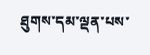ཐུགས་དམ་ལྡན་པས་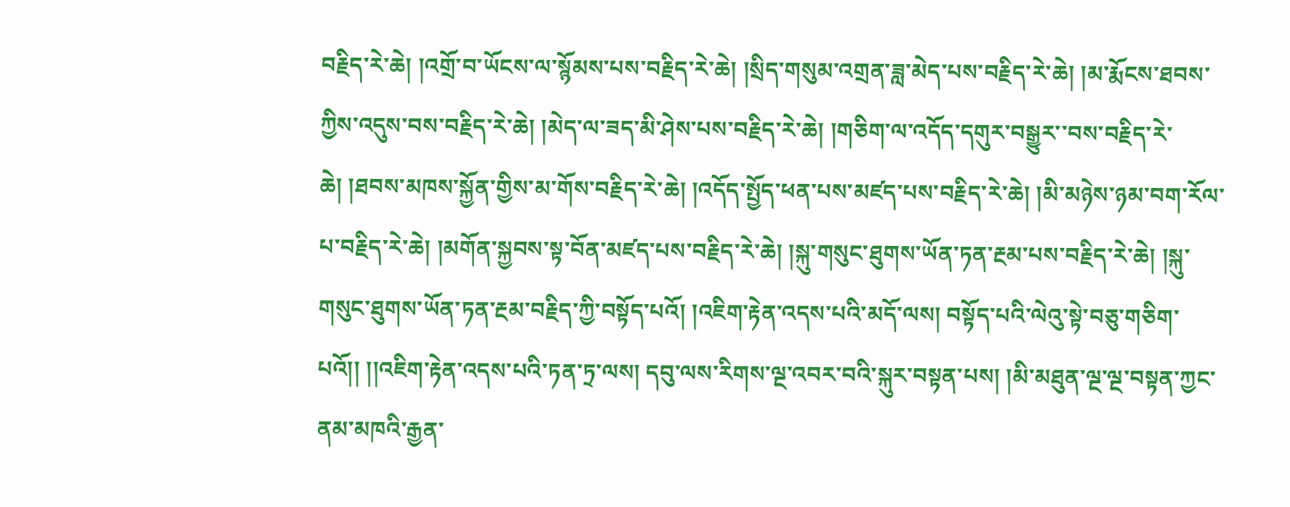བརྗིད་རེ་ཆེ། །འགྲོ་བ་ཡོངས་ལ་སྙོམས་པས་བརྗིད་རེ་ཆེ། །སྲིད་གསུམ་འགྲན་ཟླ་མེད་པས་བརྗིད་རེ་ཆེ། །མ་རྨོངས་ཐབས་ཀྱིས་འདུས་བས་བརྗིད་རེ་ཆེ། །མེད་ལ་ཟད་མི་ཤེས་པས་བརྗིད་རེ་ཆེ། །གཅིག་ལ་འདོད་དགུར་བསྒྱུར་་བས་བརྗིད་རེ་ཆེ། །ཐབས་མཁས་སྐྱོན་གྱིས་མ་གོས་བརྗིད་རེ་ཆེ། །འདོད་སྤྱོད་ཕན་པས་མཛད་པས་བརྗིད་རེ་ཆེ། །མི་མཉེས་ཉམ་བག་རོལ་པ་བརྗིད་རེ་ཆེ། །མགོན་སྐྱབས་སྟ་བོན་མཛད་པས་བརྗིད་རེ་ཆེ། །སྐུ་གསུང་ཐུགས་ཡོན་ཏན་རྔམ་པས་བརྗིད་རེ་ཆེ། །སྐུ་གསུང་ཐུགས་ཡོན་ཏན་རྔམ་བརྗིད་ཀྱི་བསྟོད་པའོ། །འཇིག་རྟེན་འདས་པའི་མདོ་ལས། བསྟོད་པའི་ལེའུ་སྟེ་བཅུ་གཅིག་པའོ།། །།འཇིག་རྟེན་འདས་པའི་ཏན་ཏྲ་ལས། དབུ་ལས་རིགས་ལྔ་འབར་བའི་སྐུར་བསྟན་པས། །མི་མཐུན་ལྔ་ལྔ་བསྟན་ཀྱང་ནམ་མཁའི་རྒྱན་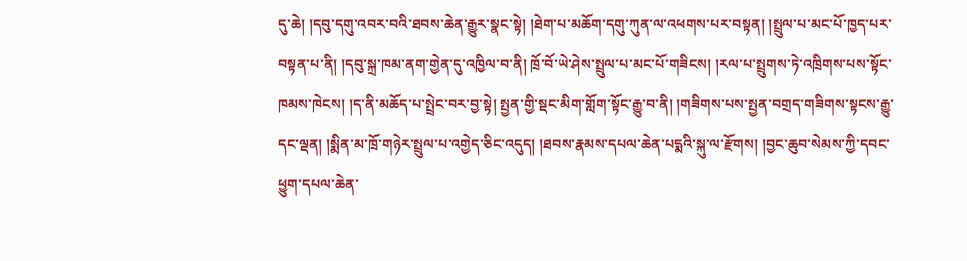དུ་ཆེ། །དབུ་དགུ་འབར་བའི་ཐབས་ཆེན་རྒྱུར་སྣང་སྟེ། །ཐེག་པ་མཆོག་དགུ་ཀུན་ལ་འཕགས་པར་བསྟན། །སྤྲུལ་པ་མང་པོ་ཁྱད་པར་བསྟན་པ་ནི། །དབུ་སྐྲ་ཁམ་ནག་གྱེན་དུ་འཁྱིལ་བ་ནི། ཁྲོ་བོ་ཡེ་ཤེས་སྤྲུལ་པ་མང་པོ་གཟིངས། །རལ་པ་སྤྲུགས་ཏེ་འཁྲིགས་པས་སྟོང་ཁམས་ཁེངས། །ད་ནི་མཆོད་པ་སྤྲེང་བར་བྱ་སྟེ། སྤྱན་གྱི་སྡང་མིག་གློག་སྟོང་རྒྱུ་བ་ནི། །གཟིགས་པས་སྤྱན་བགྲད་གཟིགས་སྟངས་རྒྱུ་དང་ལྡན། །སྨིན་མ་ཁྲོ་གཉེར་སྤྲུལ་པ་འགྱེད་ཅིང་འདུད། །ཐབས་རྣམས་དཔལ་ཆེན་པདྨའི་སྐུ་ལ་རྫོགས། །བྱང་ཆུབ་སེམས་ཀྱི་དབང་ཕྱུག་དཔལ་ཆེན་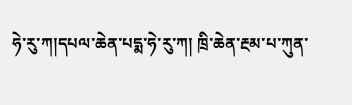ཧེ་རུ་ཀ།དཔལ་ཆེན་པདྨ་ཧེ་རུ་ཀ། ཁྲི་ཆེན་རྔམ་པ་ཀུན་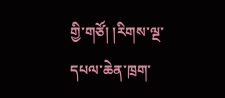གྱི་གཙོ། །རིགས་ལྔ་དཔལ་ཆེན་ཁྲག་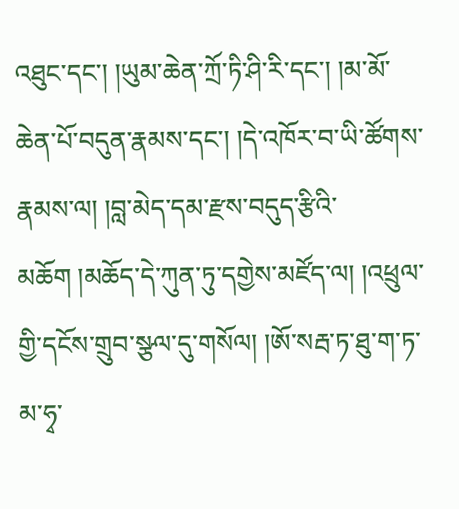འཐུང་དང་། །ཡུམ་ཆེན་ཀྲོ་ཏི་ཤི་རི་དང་། །མ་མོ་ཆེན་པོ་བདུན་རྣམས་དང་། །དེ་འཁོར་བ་ཡི་ཚོགས་རྣམས་ལ། །བླ་མེད་དམ་རྫས་བདུད་རྩིའི་མཆོག །མཆོད་དེ་ཀུན་ཏུ་དགྱེས་མཛོད་ལ། །འཕྲུལ་གྱི་དངོས་གྲུབ་སྩལ་དུ་གསོལ། །ཨོ་སརྦ་ཏ་ཐུ་ག་ཏ་མ་ཧྭ་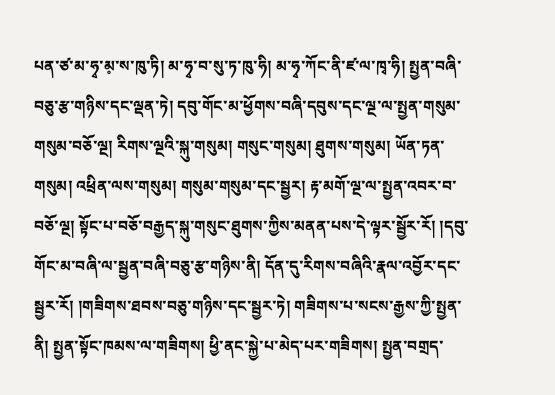པན་ཙ་མ་ཧྭ་མ༷་ས་ཁུ་ཏི། མ་ཧྭ་བ་སུ་ཏ་ཁུ་ཧི། མ་ཧྭ་ཀོང་ནི་ཛ་ལ་ཁྭ་ཧི། སྤྱན་བཞི་བཅུ་རྩ་གཉིས་དང་ལྡན་ཏེ། དབུ་གོང་མ་ཕྱོགས་བཞི་དབུས་དང་ལྔ་ལ་སྤྱན་གསུམ་གསུམ་བཅོ་ལྔ། རིགས་ལྔའི་སྐུ་གསུམ། གསུང་གསུམ། ཐུགས་གསུམ། ཡོན་ཏན་གསུམ། འཕྲིན་ལས་གསུམ། གསུམ་གསུམ་དང་སྦྱར། རྟ་མགོ་ལྔ་ལ་སྤྱན་འབར་བ་བཅོ་ལྔ། སྟོང་པ་བཅོ་བརྒྱད་སྐུ་གསུང་ཐུགས་ཀྱིས་མནན་པས་དེ་ལྟར་སྦྱོར་རོ། །དབུ་གོང་མ་བཞི་ལ་སྦྱན་བཞི་བཅུ་རྩ་གཉིས་ནི། དོན་དུ་རིགས་བཞིའི་རྣལ་འབྱོར་དང་སྦྱར་རོ། །གཟིགས་ཐབས་བཅུ་གཉིས་དང་སྦྱར་ཏེ། གཟིགས་པ་སངས་རྒྱས་ཀྱི་སྤྱན་ནི། སྤྱན་སྟོང་ཁམས་ལ་གཟིགས། ཕྱི་ནང་སྐྱེ་པ་མེད་པར་གཟིགས། སྤྱན་བགྲད་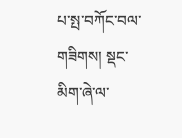པ་སྤ་བཀོང་བལ་གཟིགས། སྡང་མིག་ཞེ་ལ་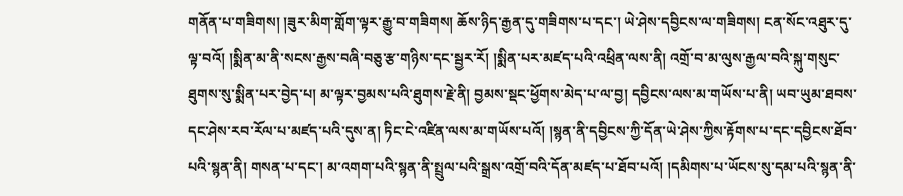གནོན་པ་གཟིགས། །ཟུར་མིག་གློག་ལྟར་རྒྱུ་བ་གཟིགས། ཆོས་ཉིད་རྒྱན་དུ་གཟིགས་པ་དང་། ཡེ་ཤེས་དབྱིངས་ལ་གཟིགས། ངན་སོང་འཐུར་དུ་ལྟ་བའོ། །སྨིན་མ་ནི་སངས་རྒྱས་བཞི་བཅུ་རྩ་གཉིས་དང་སྦྱར་རོ། །སྨིན་པར་མཛད་པའི་འཕྲིན་ལས་ནི། འགྲོ་བ་མ་ལུས་རྒྱལ་བའི་སྐུ་གསུང་ཐུགས་སུ་སྨིན་པར་བྱེད་པ། མ་ལྟར་བྱམས་པའི་ཐུགས་རྗེ་ནི། བྱམས་སྡང་ཕྱོགས་མེད་པ་ལ་བྱ། དབྱིངས་ལས་མ་གཡོས་པ་ནི། ཡབ་ཡུམ་ཐབས་དང་ཤེས་རབ་རོལ་པ་མཛད་པའི་དུས་ན། ཏིང་ངེ་འཛིན་ལས་མ་གཡོས་པའོ། །སྙན་ནི་དབྱིངས་ཀྱི་དོན་ཡེ་ཤེས་ཀྱིས་རྟོགས་པ་དང་དབྱིངས་ཐོབ་པའི་སྙན་ནི། གསན་པ་དང་། མ་འགག་པའི་སྙན་ནི་སྤྲུལ་པའི་སྒྲས་འགྲོ་བའི་དོན་མཛད་པ་ཐོབ་པའོ། །དམིགས་པ་ཡོངས་སུ་དམ་པའི་སྙན་ནི་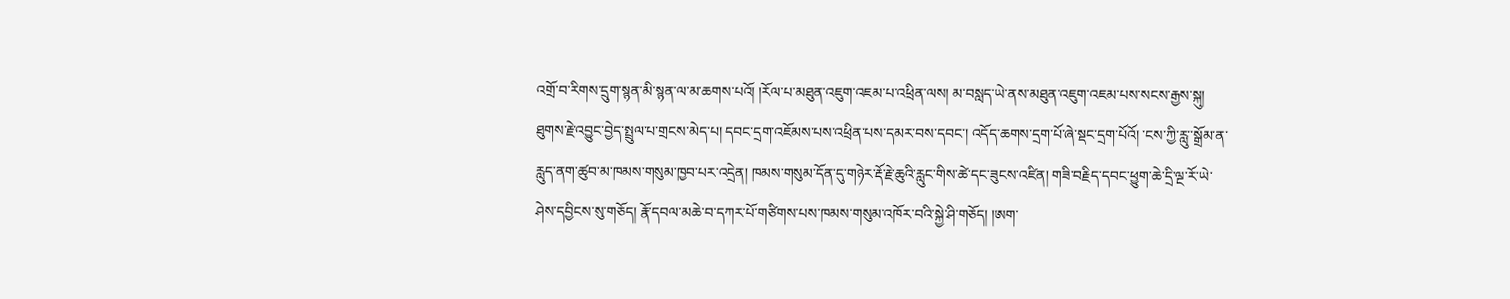འགྲོ་བ་རིགས་དྲུག་སྙན་མི་སྙན་ལ་མ་ཆགས་པའོ། །རོལ་པ་མཐུན་འཇུག་འཇམ་པ་འཕྲིན་ལས། མ་བསླད་ཡེ་ནས་མཐུན་འཇུག་འཇམ་པས་སངས་རྒྱས་སྐུ། ཐུགས་རྗེ་འབྱུང་བྱེད་སྤྲུལ་པ་གྲངས་མེད་པ། དབང་དྲག་འཇོམས་པས་འཕྲིན་པས་དམར་བས་དབང་། འདོད་ཆགས་དྲག་པོ་ཞེ་སྡང་དྲག་པོའོ། ་ངས་ཀྱི་རླུ་་སྒྲོམ་ན་རླུད་ནག་ཚུབ་མ་ཁམས་གསུམ་ཁྱབ་པར་འདྲེན། ཁམས་གསུམ་དོན་དུ་གཉེར་རྡོ་རྗེ་ཆུའི་རླུང་གིས་ཚེ་དང་ཟུངས་འཛིན། གཟི་བརྗིད་དབང་ཕྱུག་ཆེ་དྲི་ལྔ་རོ་ཡེ་ཤེས་དབྱིངས་སུ་གཅོད། རྣོ་དབལ་མཆེ་བ་དཀར་པོ་གཙིགས་པས་ཁམས་གསུམ་འཁོར་བའི་སྐྱེ་ཤི་གཅོད། །ཨག་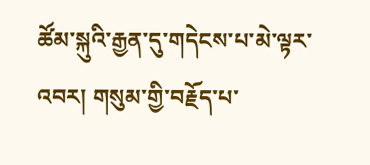ཚོམ་སྐུའི་རྒྱན་དུ་གདེངས་པ་མེ་ལྟར་འབར། གསུམ་གྱི་བརྗོད་པ་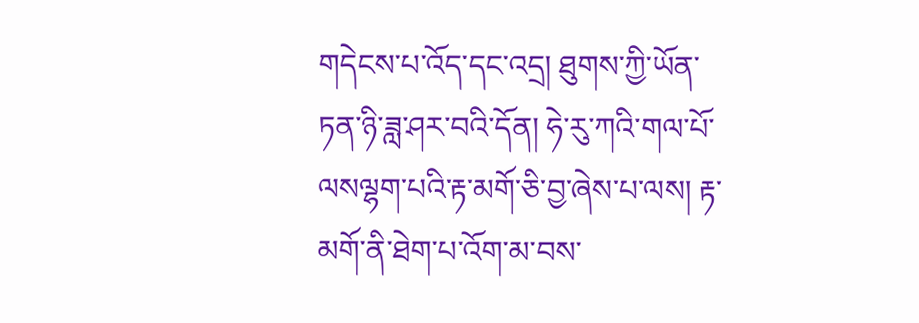གདེངས་པ་འོད་དང་འདྲ། ཐུགས་ཀྱི་ཡོན་ཏན་ཉི་ཟླ་ཤར་བའི་དོན། ཧེ་རུ་ཀའི་གལ་པོ་ལསལྷག་པའི་རྟ་མགོ་ཅི་བྱ་ཞེས་པ་ལས། རྟ་མགོ་ནི་ཐེག་པ་འོག་མ་བས་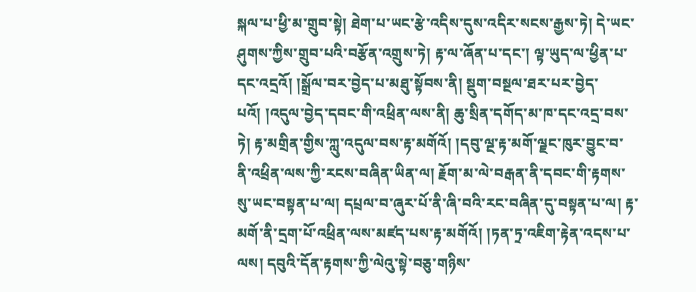སྐལ་པ་ཕྱི་མ་གྲུབ་སྟེ། ཐེག་པ་ཡང་རྩེ་འདིས་དུས་འདིར་སངས་རྒྱས་ཏེ། དེ་ཡང་ཤུགས་ཀྱིས་གྲུབ་པའི་བརྩོན་འགྲུས་ཏེ། རྟ་ལ་ཞོན་པ་དང་། ལྟ་ཡུད་ལ་ཕྱིན་པ་དང་འདྲའོ། །སྒྲོལ་བར་བྱེད་པ་མཐུ་སྟོབས་ནི། སྡུག་བསྔལ་ཐར་པར་བྱེད་པའོ། །འདུལ་བྱེད་དབང་གི་འཕྲིན་ལས་ནི། ཆུ་སྲིན་དགོད་མ་ཁ་དང་འདྲ་བས་ཏེ། རྟ་མགྲིན་གྱིས་ཀླུ་འདུལ་བས་རྟ་མགོའོ། །དབུ་ལྔ་རྟ་མགོ་ལྗང་ཁུར་བྱུང་བ་ནི་འཕྲིན་ལས་ཀྱི་རངས་བཞིན་ཡིན་ལ། རྗོག་མ་ལེ་བརྒན་ནི་དབང་གི་རྟགས་སུ་ཡང་བསྟན་པ་ལ། དཔྲལ་བ་ཞུར་པོ་ནི་ཞི་བའི་རང་བཞིན་དུ་བསྟན་པ་ལ། རྟ་མགོ་ནི་དྲག་པོ་འཕྲིན་ལས་མཛད་པས་རྟ་མགོའོ། །ཏན་ཏྲ་འཇིག་རྟེན་འདས་པ་ལས། དབུའི་དོན་རྟགས་ཀྱི་ལེའུ་སྟེ་བཅུ་གཉིས་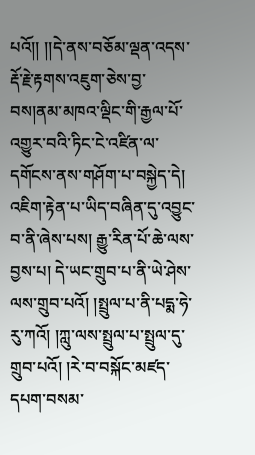པའོ།། །།དེ་ནས་བཅོམ་ལྡན་འདས་རྡོ་རྗེ་རྟགས་འཇུག་ཅེས་བྱ་བས།ནམ་མཁའ་ལྡིང་གི་རྒྱལ་པོ་འགྱུར་བའི་ཏིང་ངེ་འཛིན་ལ་དགོངས་ནས་གཤོག་པ་བསྐྱེད་དེ། འཇིག་རྟེན་པ་ཡིད་བཞིན་དུ་འབྱུང་བ་ནི་ཞེས་པས། རྒྱུ་རིན་པོ་ཆེ་ལས་བྱས་པ། དེ་ཡང་གྲུབ་པ་ནི་ཡེ་ཤེས་ལས་གྲུབ་པའོ། །སྤྲུལ་པ་ནི་པདྨ་ཧེ་རུ་ཀའོ། །ཀླུ་ལས་སྤྲུལ་པ་སྤྲུལ་དུ་གྲུབ་པའོ། །རེ་བ་བསྐོང་མཛད་དཔག་བསམ་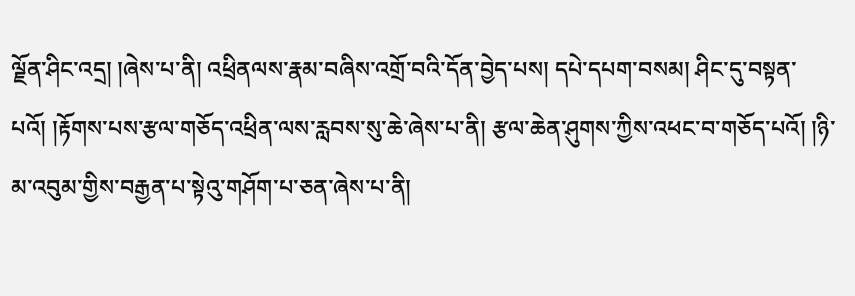ལྗོན་ཤིང་འདྲ། །ཞེས་པ་ནི། འཕྲིནལས་རྣམ་བཞིས་འགྲོ་བའི་དོན་བྱེད་པས། དཔེ་དཔག་བསམ། ཤིང་དུ་བསྟན་པའོ། །རྟོགས་པས་རྩལ་གཅོད་འཕྲིན་ལས་རླབས་སུ་ཆེ་ཞེས་པ་ནི། རྩལ་ཆེན་ཤུགས་ཀྱིས་འཕང་བ་གཅོད་པའོ། །ཉི་མ་འབུམ་གྱིས་བརྒྱན་པ་སྟེའུ་གཤོག་པ་ཅན་ཞེས་པ་ནི།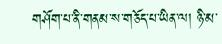གཤོག་པ་ནི་གནམ་ས་གཅོད་པ་ཡིན་ལ། ཉི་མ་